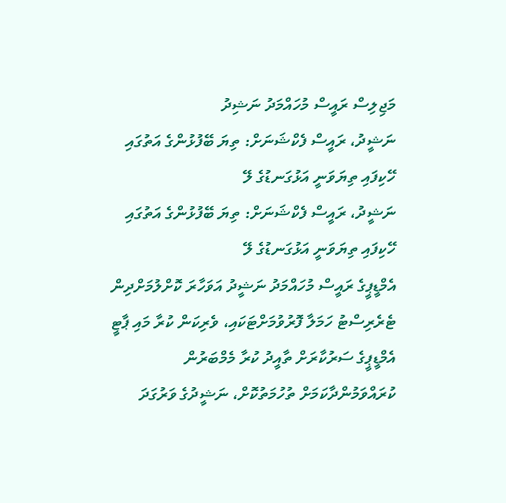މަޖިލިސް ރައީސް މުހައްމަދު ނަޝިދު
ނަޝީދު، ރައީސް ފެކްޝަނަށް: ތިޔަ ބޭފުޅުންގެ އަތުގައި ހޭކިފައި ތިޔަވަނީ އަޅުގަނޑުގެ ލޭ
ނަޝީދު، ރައީސް ފެކްޝަނަށް: ތިޔަ ބޭފުޅުންގެ އަތުގައި ހޭކިފައި ތިޔަވަނީ އަޅުގަނޑުގެ ލޭ
އެމްޑީޕީގެ ރައީސް މުހައްމަދު ނަޝީދު އަވަހާރަ ކޮށްލުމަށްދިން ޓެރެރިސްޓު ހަމަލާ ފޮރުވުމަށްޓަކައި، ވެރިކަން ކުރާ މައި ޕާޓީ އެމްޑީޕީގެ ސަރުކާރަށް ތާއީދު ކުރާ މެމްބަރުން ކުރައްވަމުންދާކަމަށް ތުހުމަތުކޮށް، ނަޝީދުގެ ވަރުގަދަ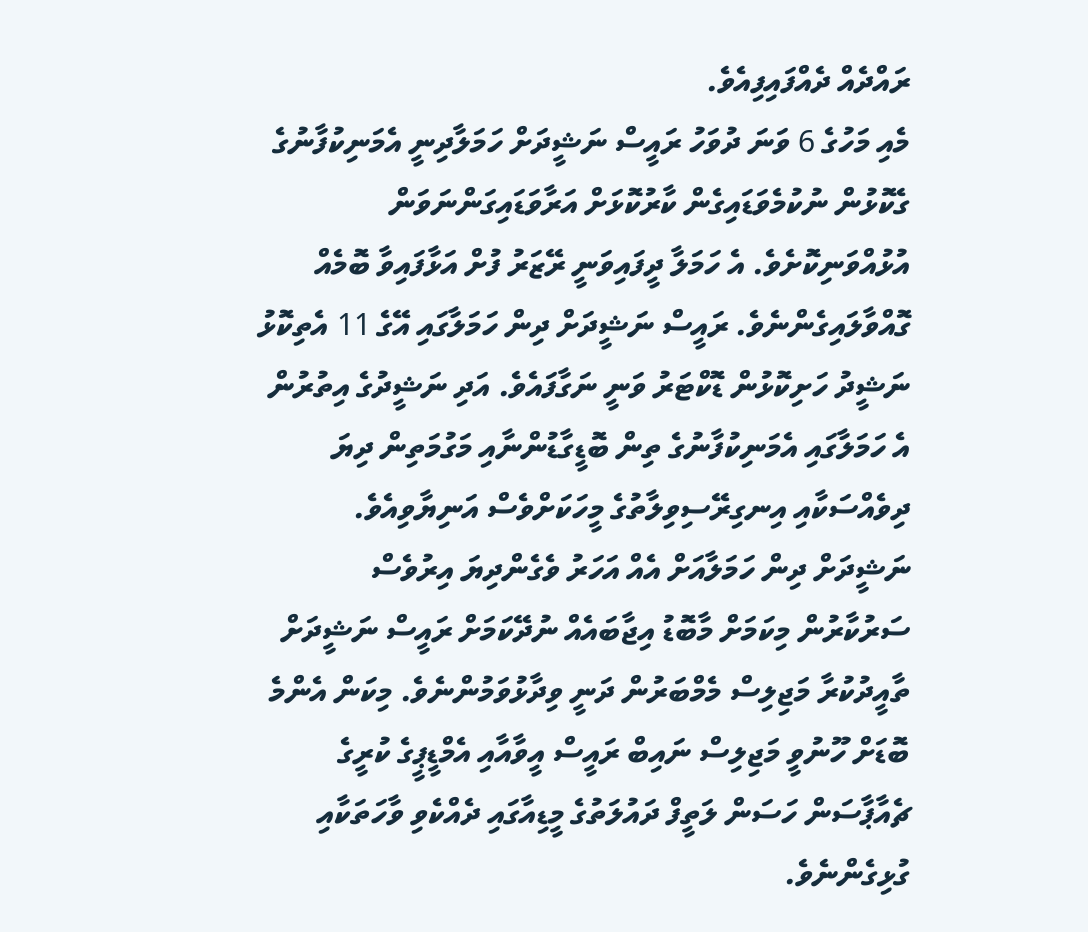ރައްދެއް ދެއްފައިފިއެވެ.
މެއި މަހުގެ 6 ވަނަ ދުވަހު ރައީސް ނަޝީދަށް ހަމަލާދިނީ އެމަނިކުފާނުގެ ގެކޮޅުން ނުކުމެވަޑައިގެން ކާރުކޮޅަށް އަރާވަޑައިގަންނަވަން އުޅުއްވަނިކޮށެވެ. އެ ހަމަލާ ދީފައިވަނީ ރޭޒަރު ފުށް އަޅާފައިވާ ބޮމެއް ގޮއްވާލައިގެންނެވެ. ރައީސް ނަޝީދަށް ދިން ހަމަލާގައި އޭގެ 11 އެތިކޮޅު ނަޝީދު ހަށިކޮޅުން ޑޮކްޓަރު ވަނީ ނަގާފައެވެ. އަދި ނަޝީދުގެ އިތުރުން އެ ހަމަލާގައި އެމަނިކުފާނުގެ ތިން ބޮޑީގާޑުންނާއި މަގުމަތިން ދިޔަ ދިވެއްސަކާއި އިނގިރޭސިވިލާތުގެ މީހަކަށްވެސް އަނިޔާވިއެވެ.
ނަޝީދަށް ދިން ހަމަލާއަށް އެއް އަހަރު ވެގެންދިޔަ އިރުވެސް ސަރުކާރުން މިކަމަށް މާބޮޑު އިޖާބައެއް ނުދޭކަމަށް ރައީސް ނަޝީދަށް ތާއީދުކުރާ މަޖިލިސް މެމްބަރުން ދަނީ ވިދާޅުވަމުންނެވެ. މިކަން އެންމެ ބޮޑަށް ހޫނުވީ މަޖިލިސް ނައިބް ރައީސް އީވާއާއި އެމްޑީޕީގެ ކުރީގެ ޗެއާޕާސަން ހަސަން ލަތީފް ދައުލަތުގެ މީޑިއާގައި ދެއްކެވި ވާހަތަކާއި ގުޅިގެންނެވެ.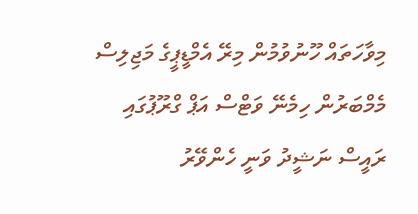މިވާހަތައް ހޫނުވުމުން މިރޭ އެމްޑީޕީގެ މަޖިލިސް މެމްބަރުން ހިމެނޭ ވަޓްސް އަޕް ގްރޫޕުގައި ރައީސް ނަޝީދު ވަނީ ހެންވޭރު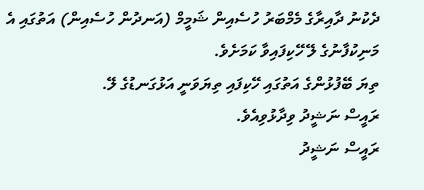ދެކުނު ދާއިރާގެ މެމްބަރު ހުސެއިން ޝަމީމް (އަނދުން ހުސެއިން) އަތުގައި އެ މަނިކުފާނުގެ ލޭ ހޭކިފައިވާ ކަމަށެވެ.
ތިޔަ ބޭފުޅުންގެ އަތުގައި ހޭކިފައި ތިޔަވަނީ އަޅުގަނޑުގެ ލޭ.
ރައީސް ނަޝީދު ވިދާޅުވިއެވެ.
ރައީސް ނަޝީދު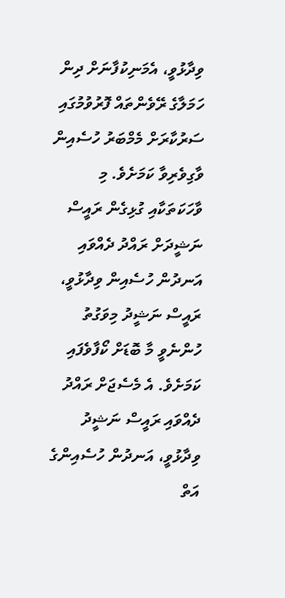ވިދާޅުވީ، އެމަނިކުފާނަށް ދިން ހަމަލާގެ ރޭވެންތައް ފޮރުވުމުގައި ސަރުކާރަށް މެމްބަރު ހުސެއިން ވާގިވެރިވާ ކަމަށެވެ. މި ވާހަކަތަކާއި ގުޅިގެން ރައީސް ނަޝީދަށް ރައްދު ދެއްވައި އަނދުން ހުސެއިން ވިދާޅުވީ، ރައީސް ނަޝީދު މިވަގުތު ހުންނެވީ މާ ބޮޑަށް ކޯފާވެފައި ކަމަށެވެ. އެ މެސެޖަށް ރައްދު ދެއްވައި ރައީސް ނަޝީދު ވިދާޅުވީ، އަނދުން ހުސެއިންގެ އަތް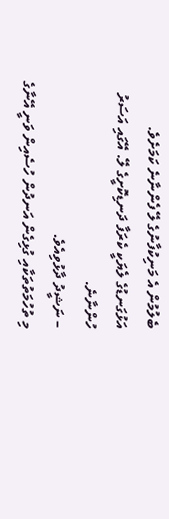ބެލުމުން އެ މަނިކުފާނުގެ ލޭ ފެންނާނެ ކަމަށެވެ.
އަޅުގަނޑުގެ ލެޔަކީ ކެރަފާ ދަނޑިކޮށީގެ ލޭ. އޭގައި އަސަރު ހުންނާނެ.
– ނަޝީދު ދާޅުވިއެވެ.
މި ތުހުމަތުތަކާއި ގުޅިގެން އަނދުން ހުސެއިން ވަނީ އޭނާގެ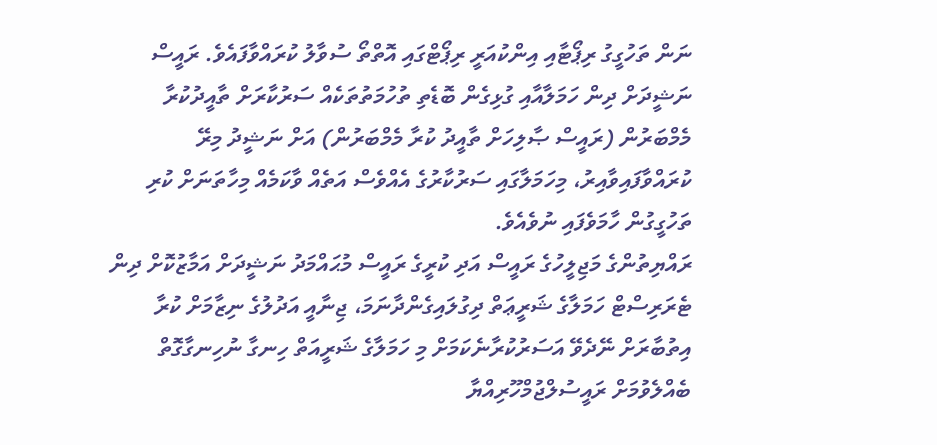ނަން ތަހުގީގު ރިޕޯޓާއި އިންކުއަރީ ރިޕޯޓްގައި އޮތްތޯ ސުވާލު ކުރައްވާފައެވެ. ރައީސް ނަޝީދަށް ދިން ހަމަލާއާއި ގުޅިގެން ބޮޑެތި ތުހުމަތުތަކެއް ސަރުކާރަށް ތާއީދުކުރާ މެމްބަރުން (ރައީސް ޞާލިހަށް ތާއީދު ކުރާ މެމްބަރުން) އަށް ނަޝީދު މިރޭ ކުރައްވާފައިވާއިރު، މިހަމަލާގައި ސަރުކާރުގެ އެއްވެސް އަތެއް ވާކަމެއް މިހާތަނަށް ކުރި ތަހުގީގުން ހާމަވެފައި ނުވެއެވެ.
ރައްޔިތުންގެ މަޖިލީހުގެ ރައީސް އަދި ކުރީގެ ރައީސް މުޙައްމަދު ނަޝީދަށް އަމާޒުކޮށް ދިން ޓެރަރިސްޓް ހަމަލާގެ ޝަރީޢަތް ދިގުލައިގެންދާނަމަ، ޖިނާއީ އަދުލުގެ ނިޒާމަށް ކުރާ އިތުބާރަށް ނޭދެވޭ އަސަރުކުރާނެކަމަށް މި ހަމަލާގެ ޝަރީއަތް ހިނގާ ނުހިނގާގޮތް ބެއްލެވުމަށް ރައީސުލްޖުމްހޫރިއްޔާ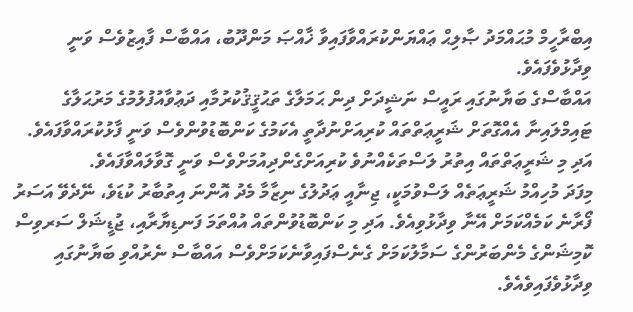އިބްރާހީމް މުޙައްމަދު ޞާލިޙް ޢައްޔަންކުރައްވާފައިވާ ޚާއްޞަ މަންދޫބު، އައްބާސް ފާއިޒުވެސް ވަނީ ވިދާޅުވެފައެވެ.
އައްބާސްގެ ބަޔާނުގައި ރައީސް ނަޝީދަށް ދިން ޙަމަލާގެ ތަޙުޤީޤުކުރުމާއި ދަޢުވާއުފުލުމުގެ މަރުޙަލާގެ ޓައިމްލައިނާ އެއްގޮތަށް ޝަރީޢަތްތައް ކުރިއަށްނުދާތީ އެކަމުގެ ކަންބޮޑުވުންވެސް ވަނީ ފާޅުކުރައްވާފައެވެ. އަދި މި ޝަރީޢަތްތައް އިތުރު ލަސްތަކެއްނުވެ ކުރިއަށްގެންދިއުމަށްވެސް ވަނީ ގޮވާލައްވާފައެވެ.
މިފަދަ މުހިއްމު ޝަރީޢަތެއް ލަސްވުމަކީ، ޖިނާއީ ޢަދުލުގެ ނިޒާމާ މެދު އޮންނަ އިތުބާރު ކުޑަވެ، ނޭދެވޭ އަސަރު ފޯރާނެ ކަމެއްކަމަށް އޭނާ ވިދާޅުވިއެވެ. އަދި މި ކަންބޮޑުވުންތައް އުއްތަމަ ފަނޑިޔާރާއި، ޖުޑީޝަލް ސަރވިސް ކޮމިޝަންގެ މެންބަރުންގެ ސަމާލުކަމަށް ގެނެސްފައިވާނެކަމަށްވެސް އައްބާސް ނެރުއްވި ބަޔާނުގައި ވިދާޅުވެފައިވެއެވެ.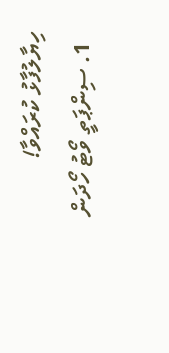ހިޔާލުފާޅު ކުރައްވާ!
  1. ސިންޕަތީ ވޯޓު ހޯދަން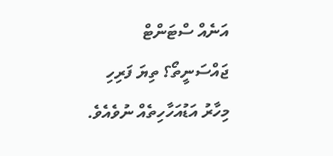އަނެއް ސްޓަންޓް ޖައްސަނީތޯ؟ ތިޔަ ފަރިހި މިހާރު އަޑުއަހާހިތެއް ނުވެއެވެ.